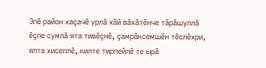Эпĕ район хаçачĕ урлă хăй вăхăтĕнче тăрăшуллă ĕçпе сумлă ята тивĕçнĕ, çамрăксемшĕн тĕслĕхри, ялта хисеплĕ, килте тирпейлĕ те ырă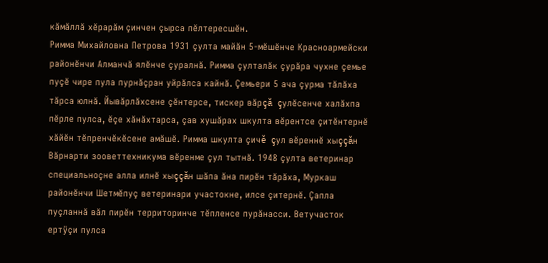кăмăллă хĕрарăм çинчен çырса пĕлтересшĕн.
Римма Михайловна Петрова 1931 çулта майăн 5-мĕшĕнче Красноармейски районĕнчи Алманчă ялĕнче çуралнă. Римма çулталăк çурăра чухне çемье пуçĕ чире пула пурнăçран уйрăлса кайнă. Çемьери 5 ача çурма тăлăха тăрса юлнă. Йывăрлăхсене çĕнтерсе, тискер вăрçă çулĕсенче халăхпа пĕрле пулса, ĕçе хăнăхтарса, çав хушăрах шкулта вĕрентсе çитĕнтернĕ хăйĕн тĕпренчĕкĕсене амăшĕ. Римма шкулта çичĕ çул вĕреннĕ хыççăн Вăрнарти зооветтехникума вĕренме çул тытнă. 1948 çулта ветеринар специальноçне алла илнĕ хыççăн шăпа ăна пирĕн тăрăха, Муркаш районĕнчи Шетмĕпуç ветеринари участокне, илсе çитернĕ. Çапла пуçланнă вăл пирĕн территоринче тĕпленсе пурăнасси. Ветучасток ертÿçи пулса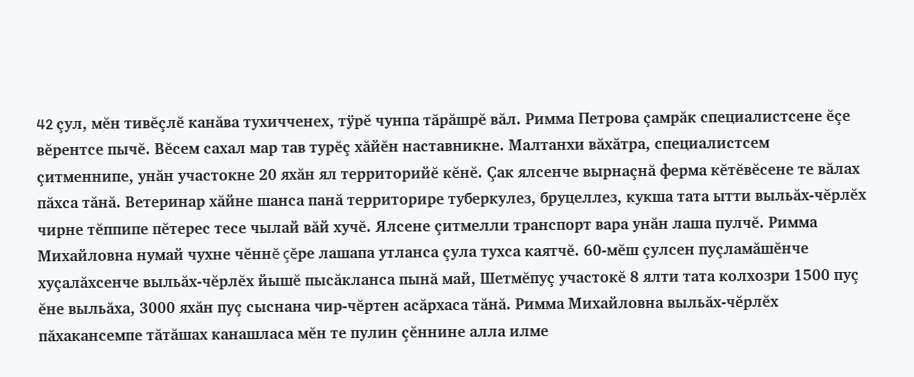42 çул, мĕн тивĕçлĕ канăва тухичченех, тÿрĕ чунпа тăрăшрĕ вăл. Римма Петрова çамрăк специалистсене ĕçе вĕрентсе пычĕ. Вĕсем сахал мар тав турĕç хăйĕн наставникне. Малтанхи вăхăтра, специалистсем çитменнипе, унăн участокне 20 яхăн ял территорийĕ кĕнĕ. Çак ялсенче вырнаçнă ферма кĕтĕвĕсене те вăлах пăхса тăнă. Ветеринар хăйне шанса панă территорире туберкулез, бруцеллез, кукша тата ытти выльăх-чĕрлĕх чирне тĕппипе пĕтерес тесе чылай вăй хучĕ. Ялсене çитмелли транспорт вара унăн лаша пулчĕ. Римма Михайловна нумай чухне чĕннĕ çĕре лашапа утланса çула тухса каятчĕ. 60-мĕш çулсен пуçламăшĕнче хуçалăхсенче выльăх-чĕрлĕх йышĕ пысăкланса пынă май, Шетмĕпуç участокĕ 8 ялти тата колхозри 1500 пуç ĕне выльăха, 3000 яхăн пуç сыснана чир-чĕртен асăрхаса тăнă. Римма Михайловна выльăх-чĕрлĕх пăхакансемпе тăтăшах канашласа мĕн те пулин çĕннине алла илме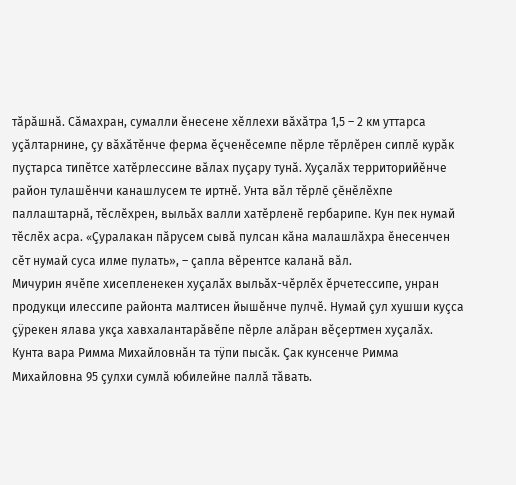тăрăшнă. Сăмахран, сумалли ĕнесене хĕллехи вăхăтра 1,5 – 2 км уттарса уçăлтарнине, çу вăхăтĕнче ферма ĕçченĕсемпе пĕрле тĕрлĕрен сиплĕ курăк пуçтарса типĕтсе хатĕрлессине вăлах пуçару тунă. Хуçалăх территорийĕнче район тулашĕнчи канашлусем те иртнĕ. Унта вăл тĕрлĕ çĕнĕлĕхпе паллаштарнă, тĕслĕхрен, выльăх валли хатĕрленĕ гербарипе. Кун пек нумай тĕслĕх асра. «Çуралакан пăрусем сывă пулсан кăна малашлăхра ĕнесенчен сĕт нумай суса илме пулать», – çапла вĕрентсе каланă вăл.
Мичурин ячĕпе хисепленекен хуçалăх выльăх-чĕрлĕх ĕрчетессипе, унран продукци илессипе районта малтисен йышĕнче пулчĕ. Нумай çул хушши куçса çÿрекен ялава укçа хавхалантарăвĕпе пĕрле алăран вĕçертмен хуçалăх. Кунта вара Римма Михайловнăн та тÿпи пысăк. Çак кунсенче Римма Михайловна 95 çулхи сумлă юбилейне паллă тăвать.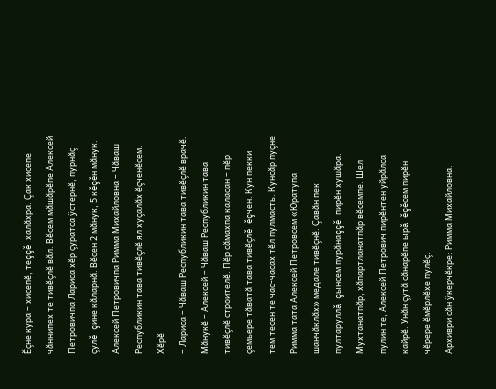Ĕçне кура – хисепĕ, теççĕ халăхра. Çак хисепе чăннипех те тивĕçлĕ вăл. Вĕсем мăшăрĕпе Алексей Петровичпа Лариса хĕр çуратса ÿстернĕ, пурнăç çулĕ çине кăларнă. Вĕсен 2 мăнук, 5 кĕçĕн мăнук. Алексей Петровичпа Римма Михайловна – Чăваш Республикин тава тивĕçлĕ ял хуçалăх ĕçченĕсем. Хĕрĕ
– Лариса – Чăваш Республикин тава тивĕçлĕ врачĕ. Мăнукĕ – Алексей – Чăваш Республикин тава тивĕçлĕ строителĕ. Пĕр сăмахпа каласан – пĕр çемьере тăватă тава тивĕçлĕ ĕçчен. Кун пекки тем тесен те час-часах тĕл пулмасть. Кунсăр пуçне Римма тата Алексей Петровсем «Юратупа шанчăклăх» медале тивĕçнĕ. Çавăн пек пултаруллă çынсем пурăнаççĕ пирĕн хушăра. Мухтанатпăр, хăпартланатпăр вĕсемпе. Шел пулин те, Алексей Петрович пирĕнтен уйрăлса кайрĕ. Унăн çутă сăнарĕпе ырă ĕçĕсем пирĕн чĕрере ĕмĕрлĕхе пулĕç.
Архиври сăн ÿкерчĕкре: Римма Михайловна.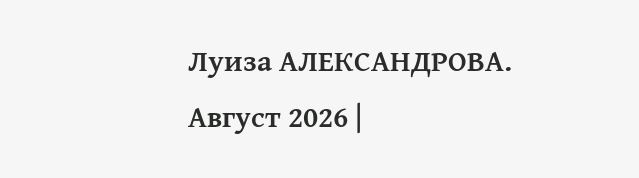Луиза АЛЕКСАНДРОВА.
Август 2026 |